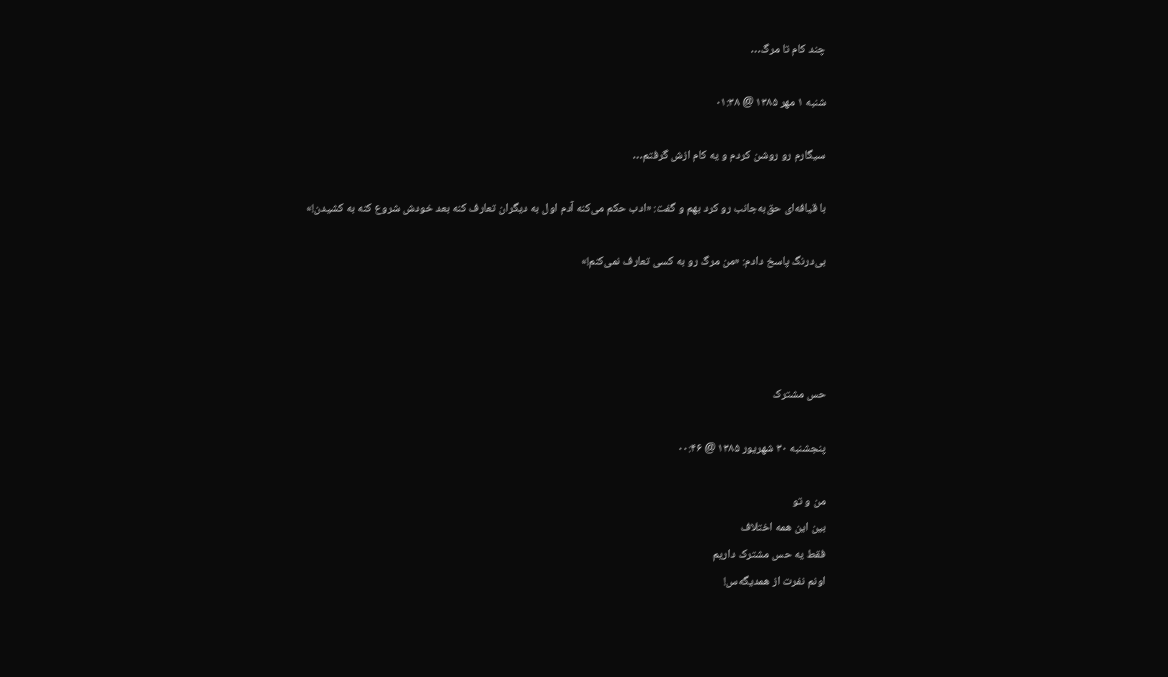چند کام تا مرگ…

شنبه ۱ مهر ۱۳۸۵ @ ۰۱:۳۸

سیگارم رو روشن کردم و یه کام ازش گرفتم…

با قیافه‌ای حق‌به‌جانب رو کرد بهم و گفت: «ادب حکم می‌کنه آدم اول به دیگران تعارف کنه بعد خودش شروع کنه به کشیدن!»

بی‌درنگ پاسخ دادم: «من مرگ رو به کسی تعارف نمی‌کنم!»




حس مشترک

پنجشنبه ۳۰ شهریور ۱۳۸۵ @ ۰۰:۴۶

من و تو
بین این همه اختلاف
فقط یه حس مشترک داریم
اونم نفرت از همدیگه‌س!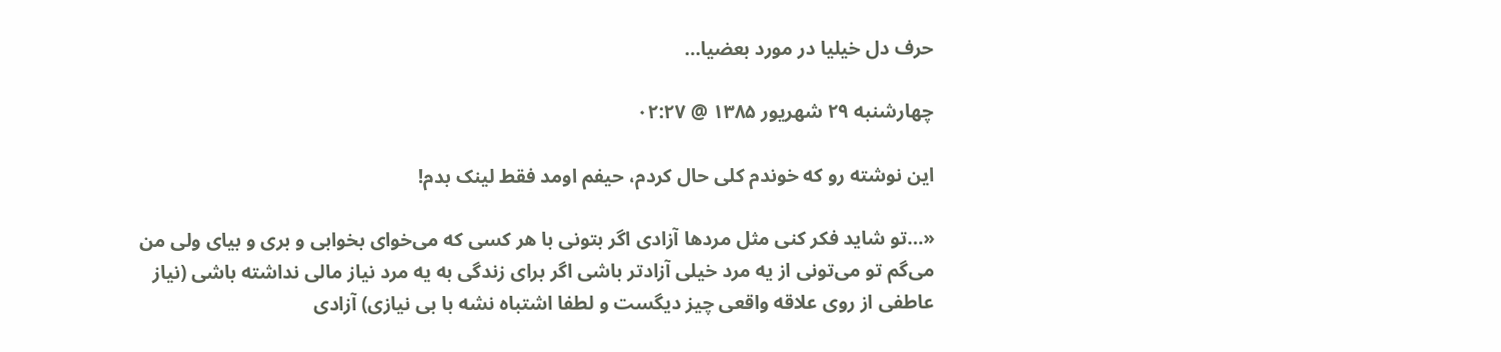حرف دل خیلیا در مورد بعضیا…

چهارشنبه ۲۹ شهریور ۱۳۸۵ @ ۰۲:۲۷

این نوشته رو که خوندم کلی حال کردم، حیفم اومد فقط لینک بدم!

«…تو شاید فکر کنی مثل مردها آزادی اگر بتونی با هر کسی که می‌خوای بخوابی و بری و بیای ولی من می‌گم تو می‌تونی از یه مرد خیلی آزادتر باشی اگر برای زندگی به یه مرد نیاز مالی نداشته باشی (نیاز عاطفی از روی علاقه واقعی چیز دیگست و لطفا اشتباه نشه با بی نیازی) آزادی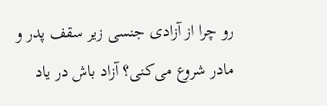رو چرا از آزادی جنسی زیر سقف پدر و مادر شروع می‌کنی؟ آزاد باش در یاد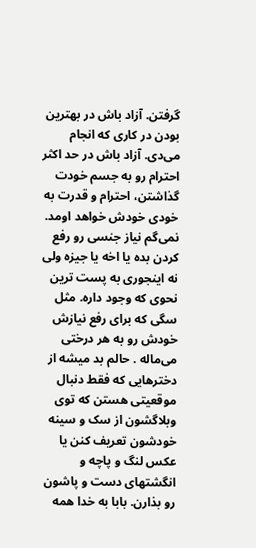گرفتن. آزاد باش در بهترین بودن در کاری که انجام می‌دی. آزاد باش در حد اکثر احترام رو به جسم خودت گذاشتن، احترام و قدرت به خودی خودش خواهد اومد. نمی‌گم نیاز جنسی رو رفع کردن بده یا اخه یا جیزه ولی نه اینجوری به پست ترین نحوی که وجود داره. مثل سگی که برای رفع نیازش خودش رو به هر درختی می‌ماله . حالم بد میشه از دخترهایی که فقط دنبال موقعیتی هستن که توی وبلاگشون از سک و سینه خودشون تعریف کنن یا عکس لنگ و پاچه و انگشتهای دست و پاشون رو بذارن. بابا به خدا همه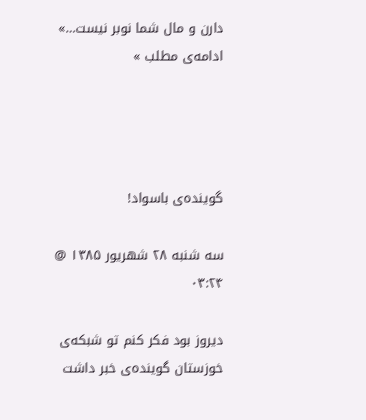دارن و مال شما نوبر نیست…»
ادامه‌ی مطلب »




گوینده‌ی باسواد!

سه شنبه ۲۸ شهریور ۱۳۸۵ @ ۰۳:۲۴

دیروز بود فکر کنم تو شبکه‌ی خوزستان گوینده‌ی خبر داشت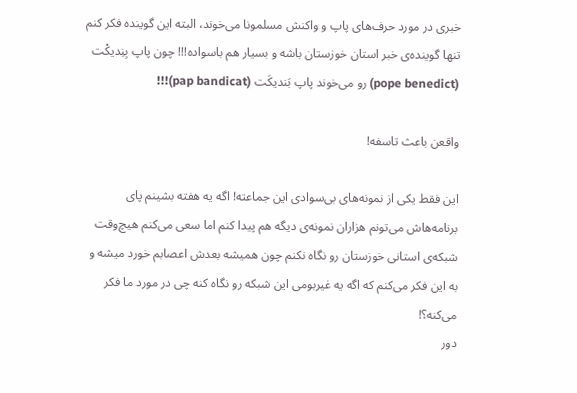خبری در مورد حرف‌های پاپ و واکنش مسلمونا می‌خوند، البته این گوینده فکر کنم تنها گوینده‌ی خبر استان خوزستان باشه و بسیار هم باسواده!!! چون پاپ بِنِدیکْت (pope benedict) رو می‌خوند پاپ بَندیکَت (pap bandicat)!!!

واقعن باعث تاسفه!

این فقط یکی از نمونه‌های بی‌سوادی این جماعته! اگه یه هفته بشینم پای برنامه‌هاش می‌تونم هزاران نمونه‌ی دیگه هم پیدا کنم اما سعی می‌کنم هیچ‌وقت شبکه‌ی استانی خوزستان رو نگاه نکنم چون همیشه بعدش اعصابم خورد میشه و به این فکر می‌کنم که اگه یه غیربومی این شبکه رو نگاه کنه چی در مورد ما فکر می‌کنه؟!
دور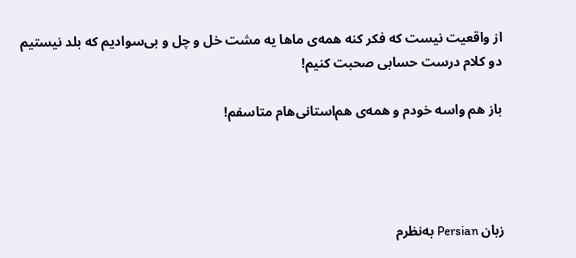از واقعیت نیست که فکر کنه همه‌ی ماها یه مشت خل و چل و بی‌سوادیم که بلد نیستیم دو کلام درست حسابی صحبت کنیم!

باز هم واسه خودم و همه‌ی هم‌استانی‌هام متاسفم!




زبان Persian به‌نظرم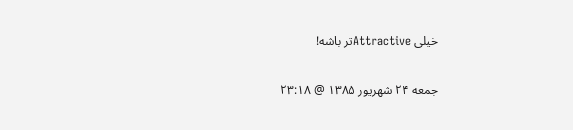خیلی Attractiveتر باشه!

جمعه ۲۴ شهریور ۱۳۸۵ @ ۲۳:۱۸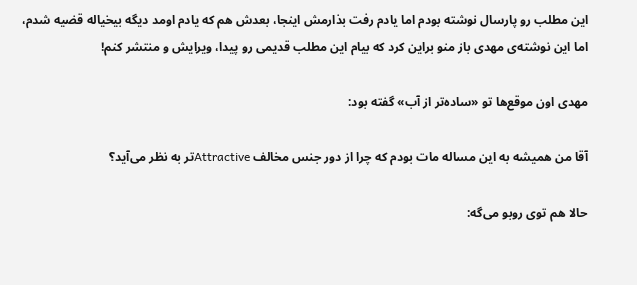این مطلب رو پارسال نوشته بودم اما یادم رفت بذارمش اینجا، بعدش هم که یادم اومد دیگه بیخیاله قضیه شدم، اما این نوشته‌ی مهدی باز منو براین کرد که بیام این مطلب قدیمی رو پیدا، ویرایش و منتشر کنم!

مهدی اون موقع‌ها تو «ساده‌تر از آب» گفته بود:

آقا من همیشه به این مساله مات بودم که چرا از دور جنس مخالف Attractiveتر به نظر می‌آید؟

حالا هم توی روبو می‌گه: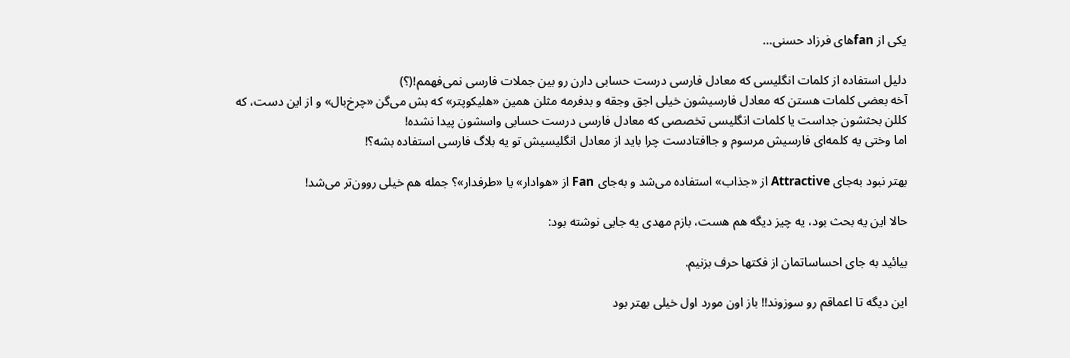یکی از fanهای فرزاد حسنی…

دلیل استفاده از کلمات انگلیسی که معادل فارسی درست حسابی دارن رو بین جملات فارسی نمی‌فهمم!(؟)
آخه بعضی کلمات هستن که معادل فارسیشون خیلی اجق وجقه و بدفرمه مثلن همین «هلیکوپتر» که بش می‌گن «چرخ‌بال» و از این دست، که کللن بحثشون جداست یا کلمات انگلیسی تخصصی که معادل فارسی درست حسابی واسشون پیدا نشده!
اما وختی یه کلمه‌ای فارسیش مرسوم و جاافتادست چرا باید از معادل انگلیسیش تو یه بلاگ فارسی استفاده بشه؟!

بهتر نبود به‌جای Attractive از «جذاب» استفاده می‌شد و به‌جای Fan از «هوادار» یا «طرفدار»؟ جمله هم خیلی روون‌تر می‌شد!

حالا این یه بحث بود، یه چیز دیگه هم هست، بازم مهدی یه جایی نوشته بود:

بیائید به جای احساساتمان از فکتها حرف بزنیم.

این دیگه تا اعماقم رو سوزوند!! باز اون مورد اول خیلی بهتر بود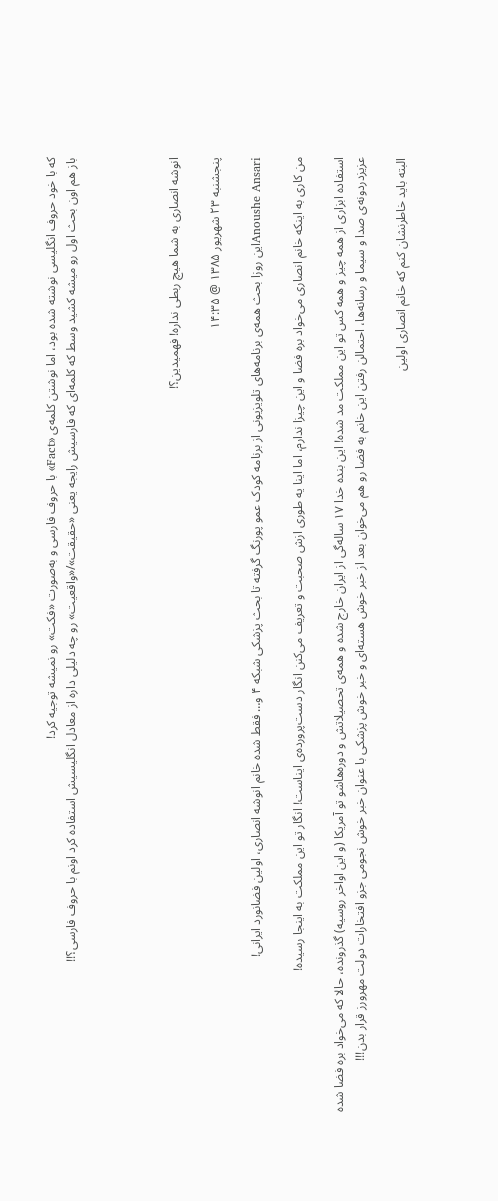که با خود حروف انگلیسی نوشته شده بود، اما نوشتن کلمه‌ی «Fact» با حروف فارسی و به‌صورت «فکت» رو نمیشه توجیه کرد!
باز هم اون بحث اول رو میشه کشید وسط که کلمه‌ای که فارسیش رایجه یعنی «حقیقت»/«واقعیت» رو چه دلیلی داره از معادل انگلیسیش استفاده کرد اونم با حروف فارسی؟!!




انوشه انصاری به شما هیچ ربطی نداره! فهمیدین؟!

پنجشنبه ۲۳ شهریور ۱۳۸۵ @ ۱۴:۳۵

Anoushe Ansariاین روزا بحث همه‌ی برنامه‌های تلویزیونی از برنامه کودک عمو پورنگ گرفته تا بحث پزشکی شبکه ۴ و… فقط شده خانم انوشه انصاری، اولین فضانورد ایرانی!

من کاری به اینکه خانم انصاری می‌خواد بره فضا و این چیزا ندارم، اما اینا یه طوری ازش صحبت و تعریف می‌کنن انگار دست‌پرورده‌ی ایناست! انگار تو این مملکت به اینجا رسیده!

استفاده ابزاری از همه چیز و همه کس تو این مملکت مد شده! این بنده خدا ۱۷ ساله‌گی از ایران خارج شده و همه‌ی تحصیلاتش و دوره‌هاشو تو آمریکا (و این اواخر روسیه) گذرونده، حالا که می‌خواد بره فضا شده عزیزدردونه‌ی صدا و سیما و رسانه‌ها، احتمالن رفتن این خانم به فضا رو هم می‌خوان بعد از خبر خوش هسته‌ای و خبر خوش پزشکی با عنوان خبر خوش نجومی جزو افتخارات دولت مهرورز قرار بدن!!!

البته باید خاطرنشان کنم که خانم انصاری اولین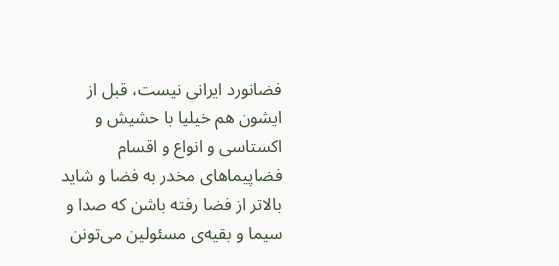فضانورد ایرانی نیست، قبل از ایشون هم خیلیا با حشیش و اکستاسی و انواع و اقسام فضاپیماهای مخدر به فضا و شاید بالاتر از فضا رفته باشن که صدا و سیما و بقیه‌ی مسئولین می‌تونن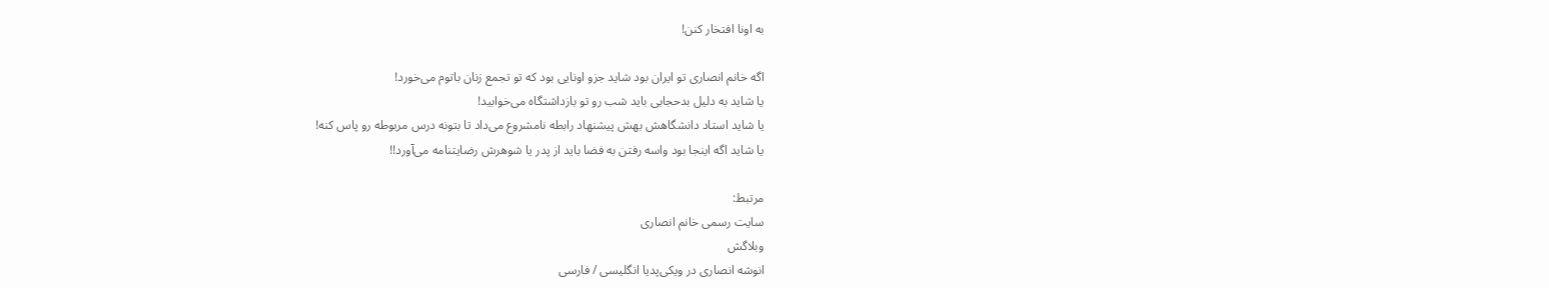به اونا افتخار کنن!

اگه خانم انصاری تو ایران بود شاید جزو اونایی بود که تو تجمع زنان باتوم می‌خورد!
یا شاید به دلیل بدحجابی باید شب رو تو بازداشتگاه می‌خوابید!
یا شاید استاد دانشگاهش بهش پیشنهاد رابطه نامشروع می‌داد تا بتونه درس مربوطه رو پاس کنه!
یا شاید اگه اینجا بود واسه رفتن به فضا باید از پدر یا شوهرش رضایتنامه می‌آورد!!

مرتبط:
سایت رسمی خانم انصاری
وبلاگش
انوشه انصاری در ویکی‌پدیا انگلیسی / فارسی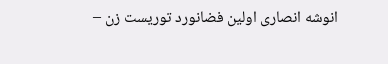انوشه انصاری اولین فضانورد توریست زن –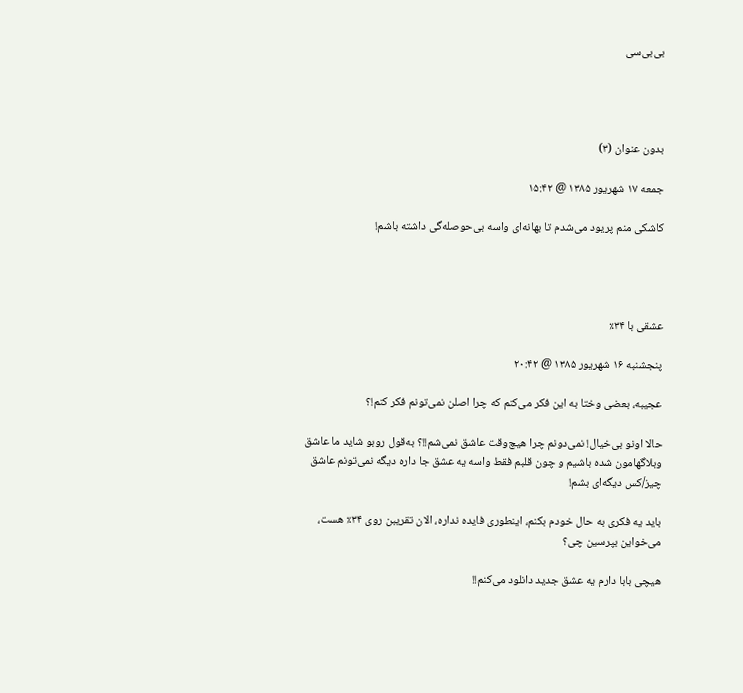بی‌بی‌سی




بدون عنوان (۳)

جمعه ۱۷ شهریور ۱۳۸۵ @ ۱۵:۴۲

کاشکی منم پریود می‌شدم تا بهانه‌ای واسه بی‌حوصله‌گی داشته باشم!




عشقی با ۳۴٪

پنجشنبه ۱۶ شهریور ۱۳۸۵ @ ۲۰:۴۲

عجیبه، بعضی وختا به این فکر می‌کنم که چرا اصلن نمی‌تونم فکر کنم!؟

حالا اونو بی‌خیال! نمی‌دونم چرا هیچ‌وقت عاشق نمی‌شم!!؟ به‌قول روبو شاید ما عاشق وبلاگهامون شده باشیم و چون قلبم فقط واسه یه عشق جا داره دیگه نمی‌تونم عاشق چیز/کس دیگه‌ای بشم!

باید یه فکری به حال خودم بکنم، اینطوری فایده نداره، الان تقریبن روی ۳۴٪ هست، می‌خواین بپرسین چی؟

هیچی بابا دارم یه عشق جدید دانلود می‌کنم!!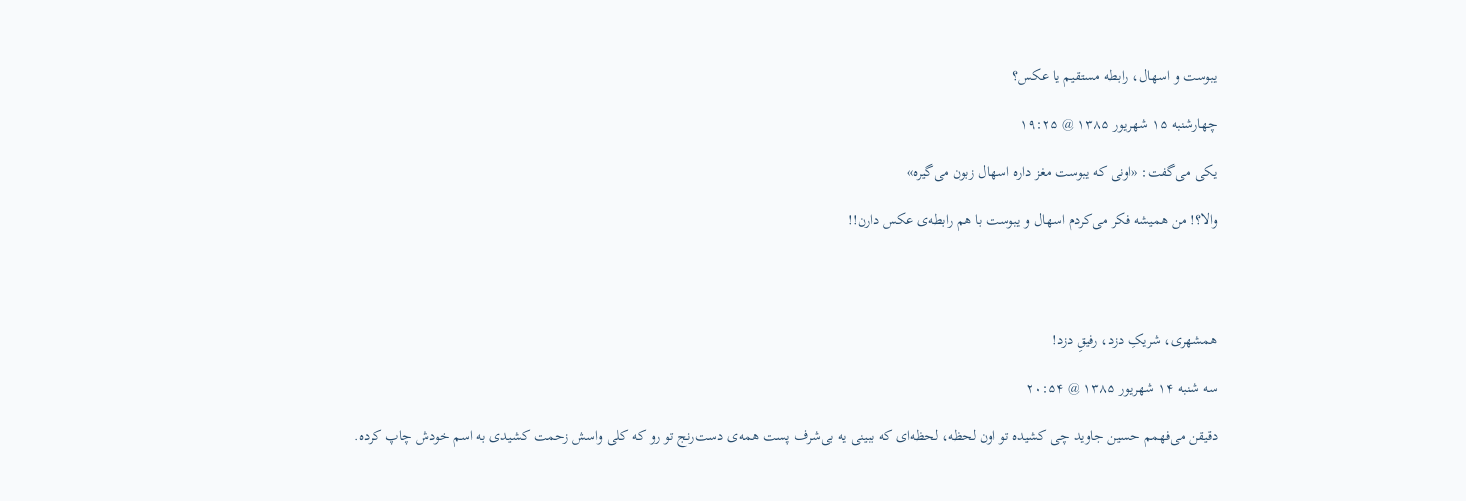یبوست و اسهال، رابطه مستقیم یا عکس؟

چهارشنبه ۱۵ شهریور ۱۳۸۵ @ ۱۹:۲۵

یکی می‌گفت: «اونی که یبوست مغز داره اسهال زبون می‌گیره»

والا؟! من همیشه فکر می‌کردم اسهال و یبوست با هم رابطه‌ی عکس دارن!!




همشهری، شریکِ دزد، رفیقِ دزد!

سه شنبه ۱۴ شهریور ۱۳۸۵ @ ۲۰:۵۴

دقیقن می‌فهمم حسین جاوید چی کشیده تو اون لحظه، لحظه‌ای که ببینی یه بی‌شرف پست همه‌ی دست‌رنج تو رو که کلی واسش زحمت کشیدی به اسم خودش چاپ کرده.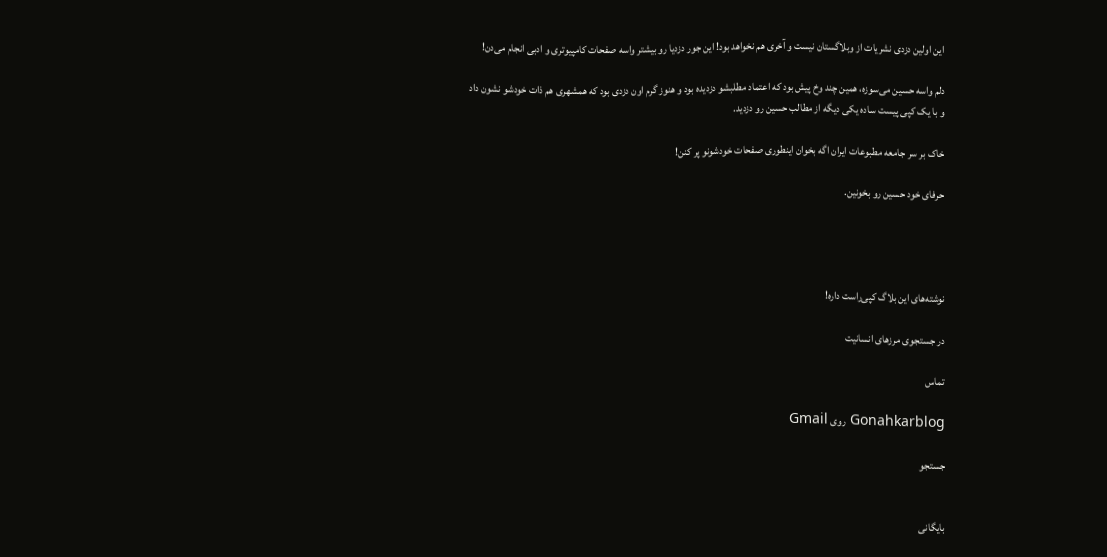این اولین دزدی نشریات از وبلاگستان نیست و آخری هم نخواهد بود! این جور دزدیا رو بیشتر واسه صفحات کامپیوتری و ادبی انجام می‌دن!

دلم واسه حسین می‌سوزه، همین چند وخ پیش بود که اعتماد مطلبشو دزدیده بود و هنوز گرم اون دزدی بود که همشهری هم ذات خودشو نشون داد و با یک کپی پیست ساده یکی دیگه از مطالب حسین رو دزدید.

خاک بر سر جامعه مطبوعات ایران اگه بخوان اینطوری صفحات خودشونو پر کنن!

حرفای خود حسین رو بخونین.




نوشته‌های این بلاگ کپی‌راست داره!

در جستجوی مرزهای انسانیت

تماس

Gonahkarblog روی Gmail

جستجو


بایگانی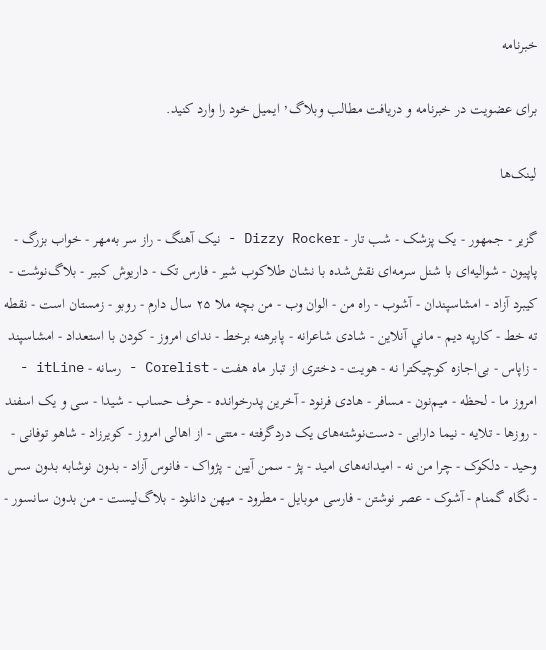خبرنامه

برای عضویت در خبرنامه و دریافت مطالب وبلاگ٬ ایمیل خود را وارد کنید.

لینک‌ها

گزیر - جمهور - یک پزشک - شب تار - Dizzy Rocker - نیک آهنگ - راز سر به‌مهر - خواب بزرگ - پاپيون - شوالیه‌ای با شنل سرمه‌ای نقش‌شده با نشان طلاکوب شیر - فارس تک - داریوش کبیر - بلاگ‌نوشت - کیبرد آزاد - امشاسپندان - آشوب - راه من - الوان وب - من بچه ملا ۲۵ سال دارم - روبو - زمستان است - نقطه ته خط - کارپه دیم - ماني آنلاين - شادی شاعرانه - پابرهنه برخط - ندای امروز - کودن با استعداد - امشاسپند - زاپاس - بی‌اجازه کوچیکترا نه - هویت - دختری از تبار ماه هفت - Corelist - رسانه - itLine - امروز ما - لحظه - میم‌نون - مسافر - هادی فرنود - آخرین پدرخوانده - حرف حساب - شیدا - سی و یک اسفند - روزها - تلایه - نیما دارابی - دست‌نوشته‌های یک دردگرفته - متتی - از اهالی امروز - کویرزاد - شاهو توفانی - وحید - دلکوک - چرا من نه - امیدانه‌های امید - پژ - سمن آیین - پژواک - فانوس آزاد - بدون نوشابه بدون سس - نگاه گمنام - آشوک - عصر نوشتن - فارسی موبایل - مطرود - میهن دانلود - بلاگ‌لیست - من بدون سانسور -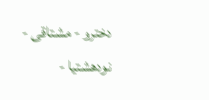دخترو - مشتاقی - نودهشتیا -